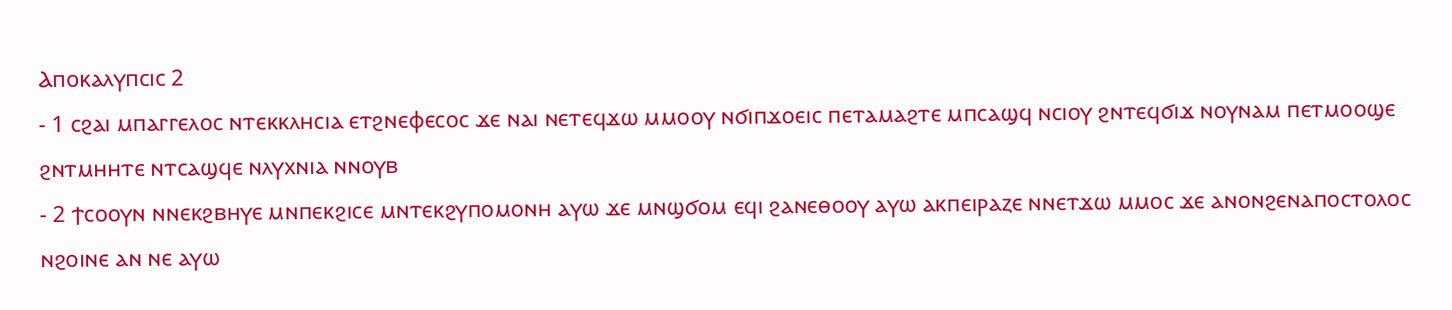Ⲁⲡⲟⲕⲁⲗⲩⲡⲥⲓⲥ 2
- 1 ⲥϩⲁⲓ ⲙⲡⲁⲅⲅⲉⲗⲟⲥ ⲛⲧⲉⲕⲕⲗⲏⲥⲓⲁ ⲉⲧϩⲛⲉⲫⲉⲥⲟⲥ ϫⲉ ⲛⲁⲓ ⲛⲉⲧⲉϥϫⲱ ⲙⲙⲟⲟⲩ ⲛϭⲓⲡϫⲟⲉⲓⲥ ⲡⲉⲧⲁⲙⲁϩⲧⲉ ⲙⲡⲥⲁϣϥ ⲛⲥⲓⲟⲩ ϩⲛⲧⲉϥϭⲓϫ ⲛⲟⲩⲛⲁⲙ ⲡⲉⲧⲙⲟⲟϣⲉ ϩⲛⲧⲙⲏⲏⲧⲉ ⲛⲧⲥⲁϣϥⲉ ⲛⲗⲩⲭⲛⲓⲁ ⲛⲛⲟⲩⲃ
- 2 ϯⲥⲟⲟⲩⲛ ⲛⲛⲉⲕϩⲃⲏⲩⲉ ⲙⲛⲡⲉⲕϩⲓⲥⲉ ⲙⲛⲧⲉⲕϩⲩⲡⲟⲙⲟⲛⲏ ⲁⲩⲱ ϫⲉ ⲙⲛϣϭⲟⲙ ⲉϥⲓ ϩⲁⲛⲉⲑⲟⲟⲩ ⲁⲩⲱ ⲁⲕⲡⲉⲓⲣⲁⲍⲉ ⲛⲛⲉⲧϫⲱ ⲙⲙⲟⲥ ϫⲉ ⲁⲛⲟⲛϩⲉⲛⲁⲡⲟⲥⲧⲟⲗⲟⲥ ⲛϩⲟⲓⲛⲉ ⲁⲛ ⲛⲉ ⲁⲩⲱ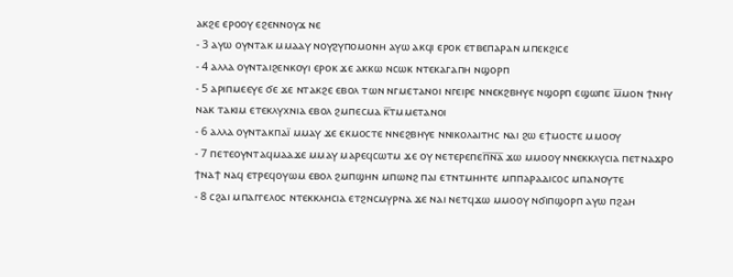ⲁⲕϩⲉ ⲉⲣⲟⲟⲩ ⲉϩⲉⲛⲛⲟⲩϫ ⲛⲉ
- 3 ⲁⲩⲱ ⲟⲩⲛⲧⲁⲕ ⲙⲙⲁⲁⲩ ⲛⲟⲩϩⲩⲡⲟⲙⲟⲛⲏ ⲁⲩⲱ ⲁⲕϥⲓ ⲉⲣⲟⲕ ⲉⲧⲃⲉⲡⲁⲣⲁⲛ ⲙⲡⲉⲕϩⲓⲥⲉ
- 4 ⲁⲗⲗⲁ ⲟⲩⲛⲧⲁⲓϩⲉⲛⲕⲟⲩⲓ ⲉⲣⲟⲕ ϫⲉ ⲁⲕⲕⲱ ⲛⲥⲱⲕ ⲛⲧⲉⲕⲁⲅⲁⲡⲏ ⲛϣⲟⲣⲡ
- 5 ⲁⲣⲓⲡⲙⲉⲉⲩⲉ ϭⲉ ϫⲉ ⲛⲧⲁⲕϩⲉ ⲉⲃⲟⲗ ⲧⲱⲛ ⲛⲅⲙⲉⲧⲁⲛⲟⲓ ⲛⲅⲉⲓⲣⲉ ⲛⲛⲉⲕϩⲃⲏⲩⲉ ⲛϣⲟⲣⲡ ⲉϣⲱⲡⲉ ⲙ̅ⲙⲟⲛ ϯⲛⲏⲩ ⲛⲁⲕ ⲧⲁⲕⲓⲙ ⲉⲧⲉⲕⲗⲩⲭⲛⲓⲁ ⲉⲃⲟⲗ ϩⲙⲡⲉⲥⲙⲁ ⲕ̅ⲧⲙⲙⲉⲧⲁⲛⲟⲓ
- 6 ⲁⲗⲗⲁ ⲟⲩⲛⲧⲁⲕⲡⲁⲓ̈ ⲙⲙⲁⲩ ϫⲉ ⲉⲕⲙⲟⲥⲧⲉ ⲛⲛⲉϩⲃⲏⲩⲉ ⲛⲛⲓⲕⲟⲗⲁⲓⲧⲏⲥ ⲛⲁⲓ ϩⲱ ⲉϯⲙⲟⲥⲧⲉ ⲙⲙⲟⲟⲩ
- 7 ⲡⲉⲧⲉⲟⲩⲛⲧⲁϥⲙⲁⲁϫⲉ ⲙⲙⲁⲩ ⲙⲁⲣⲉϥⲥⲱⲧⲙ ϫⲉ ⲟⲩ ⲛⲉⲧⲉⲣⲉⲡⲉⲡ̅ⲛ̅ⲁ̅ ϫⲱ ⲙⲙⲟⲟⲩ ⲛⲛⲉⲕⲕⲗⲩⲥⲓⲁ ⲡⲉⲧⲛⲁϫⲣⲟ ϯⲛⲁϯ ⲛⲁϥ ⲉⲧⲣⲉϥⲟⲩⲱⲙ ⲉⲃⲟⲗ ϩⲙⲡϣⲏⲛ ⲙⲡⲱⲛϩ ⲡⲁⲓ ⲉⲧⲛⲧⲙⲏⲏⲧⲉ ⲙⲡⲡⲁⲣⲁⲇⲓⲥⲟⲥ ⲙⲡⲁⲛⲟⲩⲧⲉ
- 8 ⲥϩⲁⲓ ⲙⲡⲁⲅⲅⲉⲗⲟⲥ ⲛⲧⲉⲕⲕⲗⲏⲥⲓⲁ ⲉⲧϩⲛⲥⲙⲩⲣⲛⲁ ϫⲉ ⲛⲁⲓ ⲛⲉⲧϥϫⲱ ⲙⲙⲟⲟⲩ ⲛϭⲓⲡϣⲟⲣⲡ ⲁⲩⲱ ⲡϩⲁⲏ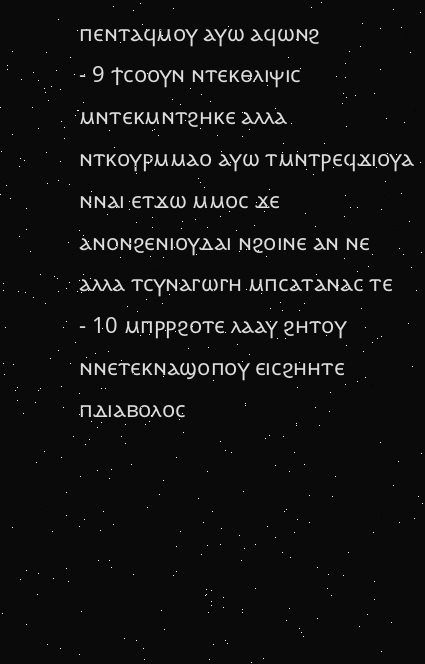ⲡⲉⲛⲧⲁϥⲙⲟⲩ ⲁⲩⲱ ⲁϥⲱⲛϩ
- 9 ϯⲥⲟⲟⲩⲛ ⲛⲧⲉⲕⲑⲗⲓⲯⲓⲥ ⲙⲛⲧⲉⲕⲙⲛⲧϩⲏⲕⲉ ⲁⲗⲗⲁ ⲛⲧⲕⲟⲩⲣⲙⲙⲁⲟ ⲁⲩⲱ ⲧⲙⲛⲧⲣⲉϥϫⲓⲟⲩⲁ ⲛⲛⲁⲓ ⲉⲧϫⲱ ⲙⲙⲟⲥ ϫⲉ ⲁⲛⲟⲛϩⲉⲛⲓⲟⲩⲇⲁⲓ ⲛϩⲟⲓⲛⲉ ⲁⲛ ⲛⲉ ⲁⲗⲗⲁ ⲧⲥⲩⲛⲁⲅⲱⲅⲏ ⲙⲡⲥⲁⲧⲁⲛⲁⲥ ⲧⲉ
- 10 ⲙⲡⲣⲣϩⲟⲧⲉ ⲗⲁⲁⲩ ϩⲏⲧⲟⲩ ⲛⲛⲉⲧⲉⲕⲛⲁϣⲟⲡⲟⲩ ⲉⲓⲥϩⲏⲏⲧⲉ ⲡⲇⲓⲁⲃⲟⲗⲟⲥ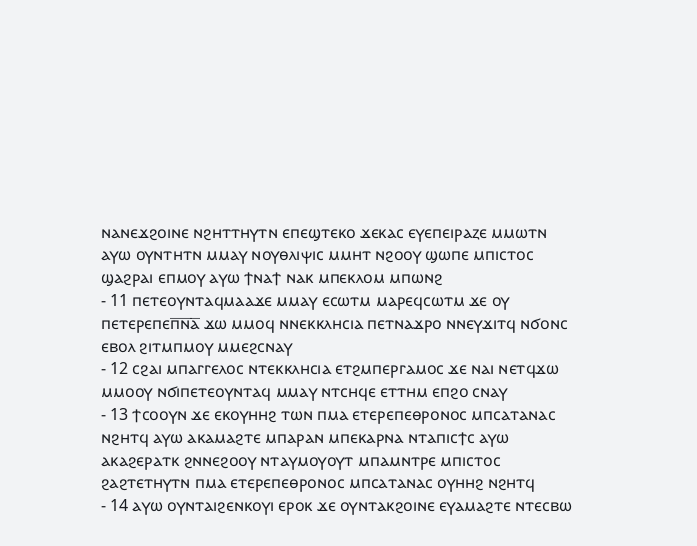ⲛⲁⲛⲉϫϩⲟⲓⲛⲉ ⲛϩⲏⲧⲧⲏⲩⲧⲛ ⲉⲡⲉϣⲧⲉⲕⲟ ϫⲉⲕⲁⲥ ⲉⲩⲉⲡⲉⲓⲣⲁⲍⲉ ⲙⲙⲱⲧⲛ ⲁⲩⲱ ⲟⲩⲛⲧⲏⲧⲛ ⲙⲙⲁⲩ ⲛⲟⲩⲑⲗⲓⲯⲓⲥ ⲙⲙⲏⲧ ⲛϩⲟⲟⲩ ϣⲱⲡⲉ ⲙⲡⲓⲥⲧⲟⲥ ϣⲁϩⲣⲁⲓ ⲉⲡⲙⲟⲩ ⲁⲩⲱ ϯⲛⲁϯ ⲛⲁⲕ ⲙⲡⲉⲕⲗⲟⲙ ⲙⲡⲱⲛϩ
- 11 ⲡⲉⲧⲉⲟⲩⲛⲧⲁϥⲙⲁⲁϫⲉ ⲙⲙⲁⲩ ⲉⲥⲱⲧⲙ ⲙⲁⲣⲉϥⲥⲱⲧⲙ ϫⲉ ⲟⲩ ⲡⲉⲧⲉⲣⲉⲡⲉⲡ̅ⲛ̅ⲁ̅ ϫⲱ ⲙⲙⲟϥ ⲛⲛⲉⲕⲕⲗⲏⲥⲓⲁ ⲡⲉⲧⲛⲁϫⲣⲟ ⲛⲛⲉⲩϫⲓⲧϥ ⲛϭⲟⲛⲥ ⲉⲃⲟⲗ ϩⲓⲧⲙⲡⲙⲟⲩ ⲙⲙⲉϩⲥⲛⲁⲩ
- 12 ⲥϩⲁⲓ ⲙⲡⲁⲅⲅⲉⲗⲟⲥ ⲛⲧⲉⲕⲕⲗⲏⲥⲓⲁ ⲉⲧϩⲙⲡⲉⲣⲅⲁⲙⲟⲥ ϫⲉ ⲛⲁⲓ ⲛⲉⲧϥϫⲱ ⲙⲙⲟⲟⲩ ⲛϭⲓⲡⲉⲧⲉⲟⲩⲛⲧⲁϥ ⲙⲙⲁⲩ ⲛⲧⲥⲏϥⲉ ⲉⲧⲧⲏⲙ ⲉⲡϩⲟ ⲥⲛⲁⲩ
- 13 ϯⲥⲟⲟⲩⲛ ϫⲉ ⲉⲕⲟⲩⲏⲏϩ ⲧⲱⲛ ⲡⲙⲁ ⲉⲧⲉⲣⲉⲡⲉⲑⲣⲟⲛⲟⲥ ⲙⲡⲥⲁⲧⲁⲛⲁⲥ ⲛϩⲏⲧϥ ⲁⲩⲱ ⲁⲕⲁⲙⲁϩⲧⲉ ⲙⲡⲁⲣⲁⲛ ⲙⲡⲉⲕⲁⲣⲛⲁ ⲛⲧⲁⲡⲓⲥϯⲥ ⲁⲩⲱ ⲁⲕⲁϩⲉⲣⲁⲧⲕ ϩⲛⲛⲉϩⲟⲟⲩ ⲛⲧⲁⲩⲙⲟⲩⲟⲩⲧ ⲙⲡⲁⲙⲛⲧⲣⲉ ⲙⲡⲓⲥⲧⲟⲥ ϩⲁϩⲧⲉⲧⲏⲩⲧⲛ ⲡⲙⲁ ⲉⲧⲉⲣⲉⲡⲉⲑⲣⲟⲛⲟⲥ ⲙⲡⲥⲁⲧⲁⲛⲁⲥ ⲟⲩⲏⲏϩ ⲛϩⲏⲧϥ
- 14 ⲁⲩⲱ ⲟⲩⲛⲧⲁⲓϩⲉⲛⲕⲟⲩⲓ ⲉⲣⲟⲕ ϫⲉ ⲟⲩⲛⲧⲁⲕϩⲟⲓⲛⲉ ⲉⲩⲁⲙⲁϩⲧⲉ ⲛⲧⲉⲥⲃⲱ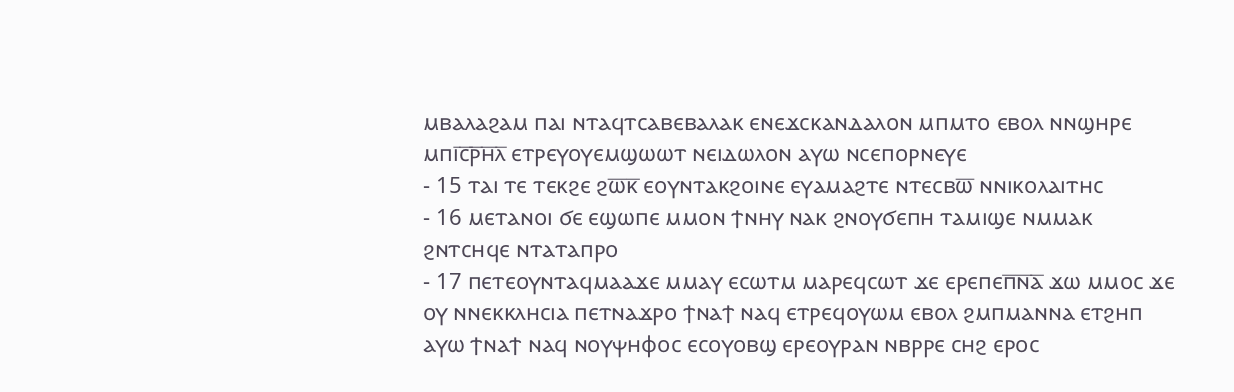ⲙⲃⲁⲗⲁϩⲁⲙ ⲡⲁⲓ ⲛⲧⲁϥⲧⲥⲁⲃⲉⲃⲁⲗⲁⲕ ⲉⲛⲉϫⲥⲕⲁⲛⲇⲁⲗⲟⲛ ⲙⲡⲙⲧⲟ ⲉⲃⲟⲗ ⲛⲛϣⲏⲣⲉ ⲙⲡⲓ̅ⲥ̅ⲣ̅ⲏ̅ⲗ̅ ⲉⲧⲣⲉⲩⲟⲩⲉⲙϣⲱⲱⲧ ⲛⲉⲓⲇⲱⲗⲟⲛ ⲁⲩⲱ ⲛⲥⲉⲡⲟⲣⲛⲉⲩⲉ
- 15 ⲧⲁⲓ ⲧⲉ ⲧⲉⲕϩⲉ ϩⲱ̅ⲕ̅ ⲉⲟⲩⲛⲧⲁⲕϩⲟⲓⲛⲉ ⲉⲩⲁⲙⲁϩⲧⲉ ⲛⲧⲉⲥⲃⲱ̅ ⲛⲛⲓⲕⲟⲗⲁⲓⲧⲏⲥ
- 16 ⲙⲉⲧⲁⲛⲟⲓ ϭⲉ ⲉϣⲱⲡⲉ ⲙⲙⲟⲛ ϯⲛⲏⲩ ⲛⲁⲕ ϩⲛⲟⲩϭⲉⲡⲏ ⲧⲁⲙⲓϣⲉ ⲛⲙⲙⲁⲕ ϩⲛⲧⲥⲏϥⲉ ⲛⲧⲁⲧⲁⲡⲣⲟ
- 17 ⲡⲉⲧⲉⲟⲩⲛⲧⲁϥⲙⲁⲁϫⲉ ⲙⲙⲁⲩ ⲉⲥⲱⲧⲙ ⲙⲁⲣⲉϥⲥⲱⲧ ϫⲉ ⲉⲣⲉⲡⲉⲡ̅ⲛ̅ⲁ̅ ϫⲱ ⲙⲙⲟⲥ ϫⲉ ⲟⲩ ⲛⲛⲉⲕⲕⲗⲏⲥⲓⲁ ⲡⲉⲧⲛⲁϫⲣⲟ ϯⲛⲁϯ ⲛⲁϥ ⲉⲧⲣⲉϥⲟⲩⲱⲙ ⲉⲃⲟⲗ ϩⲙⲡⲙⲁⲛⲛⲁ ⲉⲧϩⲏⲡ ⲁⲩⲱ ϯⲛⲁϯ ⲛⲁϥ ⲛⲟⲩⲯⲏⲫⲟⲥ ⲉⲥⲟⲩⲟⲃϣ ⲉⲣⲉⲟⲩⲣⲁⲛ ⲛⲃⲣⲣⲉ ⲥⲏϩ ⲉⲣⲟⲥ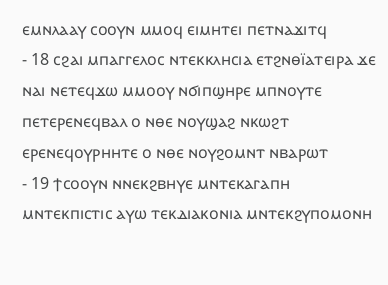ⲉⲙⲛⲗⲁⲁⲩ ⲥⲟⲟⲩⲛ ⲙⲙⲟϥ ⲉⲓⲙⲏⲧⲉⲓ ⲡⲉⲧⲛⲁϫⲓⲧϥ
- 18 ⲥϩⲁⲓ ⲙⲡⲁⲅⲅⲉⲗⲟⲥ ⲛⲧⲉⲕⲕⲗⲏⲥⲓⲁ ⲉⲧϩⲛⲑⲓ̈ⲁⲧⲉⲓⲣⲁ ϫⲉ ⲛⲁⲓ ⲛⲉⲧⲉϥϫⲱ ⲙⲙⲟⲟⲩ ⲛϭⲓⲡϣⲏⲣⲉ ⲙⲡⲛⲟⲩⲧⲉ ⲡⲉⲧⲉⲣⲉⲛⲉϥⲃⲁⲗ ⲟ ⲛⲑⲉ ⲛⲟⲩϣⲁϩ ⲛⲕⲱϩⲧ ⲉⲣⲉⲛⲉϥⲟⲩⲣⲏⲏⲧⲉ ⲟ ⲛⲑⲉ ⲛⲟⲩϩⲟⲙⲛⲧ ⲛⲃⲁⲣⲱⲧ
- 19 ϯⲥⲟⲟⲩⲛ ⲛⲛⲉⲕϩⲃⲏⲩⲉ ⲙⲛⲧⲉⲕⲁⲅⲁⲡⲏ ⲙⲛⲧⲉⲕⲡⲓⲥⲧⲓⲥ ⲁⲩⲱ ⲧⲉⲕⲇⲓⲁⲕⲟⲛⲓⲁ ⲙⲛⲧⲉⲕϩⲩⲡⲟⲙⲟⲛⲏ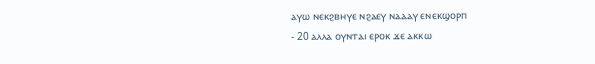ⲁⲩⲱ ⲛⲉⲕϩⲃⲏⲩⲉ ⲛϩⲁⲉⲩ ⲛⲁⲁⲁⲩ ⲉⲛⲉⲕϣⲟⲣⲡ
- 20 ⲁⲗⲗⲁ ⲟⲩⲛⲧⲁⲓ ⲉⲣⲟⲕ ϫⲉ ⲁⲕⲕⲱ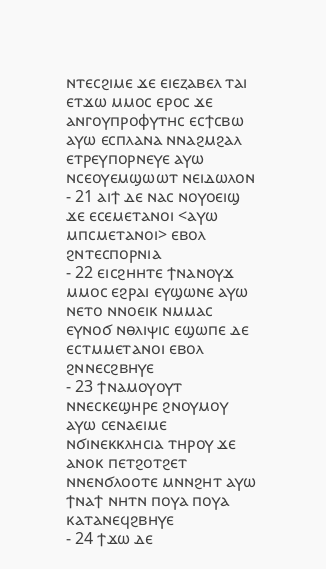ⲛⲧⲉⲥϩⲓⲙⲉ ϫⲉ ⲉⲓⲉⲍⲁⲃⲉⲗ ⲧⲁⲓ ⲉⲧϫⲱ ⲙⲙⲟⲥ ⲉⲣⲟⲥ ϫⲉ ⲁⲛⲅⲟⲩⲡⲣⲟⲫⲩⲧⲏⲥ ⲉⲥϯⲥⲃⲱ ⲁⲩⲱ ⲉⲥⲡⲗⲁⲛⲁ ⲛⲛⲁϩⲙϩⲁⲗ ⲉⲧⲣⲉⲩⲡⲟⲣⲛⲉⲩⲉ ⲁⲩⲱ ⲛⲥⲉⲟⲩⲉⲙϣⲱⲱⲧ ⲛⲉⲓⲇⲱⲗⲟⲛ
- 21 ⲁⲓϯ ⲇⲉ ⲛⲁⲥ ⲛⲟⲩⲟⲉⲓϣ ϫⲉ ⲉⲥⲉⲙⲉⲧⲁⲛⲟⲓ <ⲁⲩⲱ ⲙⲡⲥⲙⲉⲧⲁⲛⲟⲓ> ⲉⲃⲟⲗ ϩⲛⲧⲉⲥⲡⲟⲣⲛⲓⲁ
- 22 ⲉⲓⲥϩⲏⲏⲧⲉ ϯⲛⲁⲛⲟⲩϫ ⲙⲙⲟⲥ ⲉϩⲣⲁⲓ ⲉⲩϣⲱⲛⲉ ⲁⲩⲱ ⲛⲉⲧⲟ ⲛⲛⲟⲉⲓⲕ ⲛⲙⲙⲁⲥ ⲉⲩⲛⲟϭ ⲛⲑⲗⲓⲯⲓⲥ ⲉϣⲱⲡⲉ ⲇⲉ ⲉⲥⲧⲙⲙⲉⲧⲁⲛⲟⲓ ⲉⲃⲟⲗ ϩⲛⲛⲉⲥϩⲃⲏⲩⲉ
- 23 ϯⲛⲁⲙⲟⲩⲟⲩⲧ ⲛⲛⲉⲥⲕⲉϣⲏⲣⲉ ϩⲛⲟⲩⲙⲟⲩ ⲁⲩⲱ ⲥⲉⲛⲁⲉⲓⲙⲉ ⲛϭⲓⲛⲉⲕⲕⲗⲏⲥⲓⲁ ⲧⲏⲣⲟⲩ ϫⲉ ⲁⲛⲟⲕ ⲡⲉⲧϩⲟⲧϩⲉⲧ ⲛⲛⲉⲛϭⲗⲟⲟⲧⲉ ⲙⲛⲛϩⲏⲧ ⲁⲩⲱ ϯⲛⲁϯ ⲛⲏⲧⲛ ⲡⲟⲩⲁ ⲡⲟⲩⲁ ⲕⲁⲧⲁⲛⲉϥϩⲃⲏⲩⲉ
- 24 ϯϫⲱ ⲇⲉ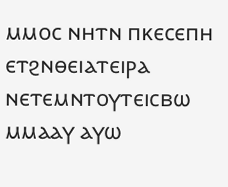ⲙⲙⲟⲥ ⲛⲏⲧⲛ ⲡⲕⲉⲥⲉⲡⲏ ⲉⲧϩⲛⲑⲉⲓⲁⲧⲉⲓⲣⲁ ⲛⲉⲧⲉⲙⲛⲧⲟⲩⲧⲉⲓⲥⲃⲱ ⲙⲙⲁⲁⲩ ⲁⲩⲱ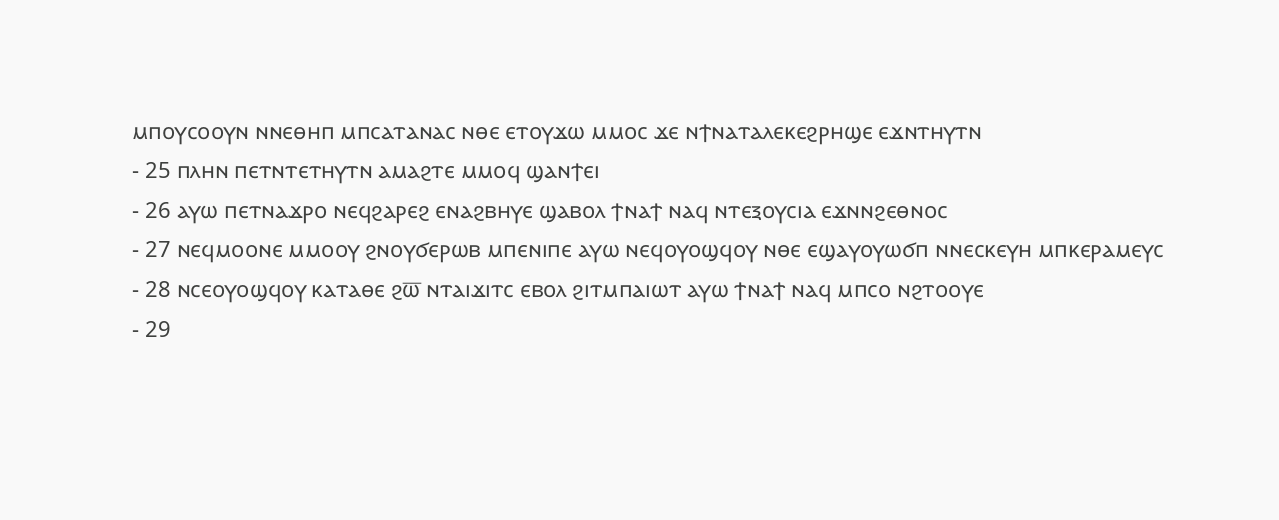ⲙⲡⲟⲩⲥⲟⲟⲩⲛ ⲛⲛⲉⲑⲏⲡ ⲙⲡⲥⲁⲧⲁⲛⲁⲥ ⲛⲑⲉ ⲉⲧⲟⲩϫⲱ ⲙⲙⲟⲥ ϫⲉ ⲛϯⲛⲁⲧⲁⲗⲉⲕⲉϩⲣⲏϣⲉ ⲉϫⲛⲧⲏⲩⲧⲛ
- 25 ⲡⲗⲏⲛ ⲡⲉⲧⲛⲧⲉⲧⲏⲩⲧⲛ ⲁⲙⲁϩⲧⲉ ⲙⲙⲟϥ ϣⲁⲛϯⲉⲓ
- 26 ⲁⲩⲱ ⲡⲉⲧⲛⲁϫⲣⲟ ⲛⲉϥϩⲁⲣⲉϩ ⲉⲛⲁϩⲃⲏⲩⲉ ϣⲁⲃⲟⲗ ϯⲛⲁϯ ⲛⲁϥ ⲛⲧⲉⲝⲟⲩⲥⲓⲁ ⲉϫⲛⲛϩⲉⲑⲛⲟⲥ
- 27 ⲛⲉϥⲙⲟⲟⲛⲉ ⲙⲙⲟⲟⲩ ϩⲛⲟⲩϭⲉⲣⲱⲃ ⲙⲡⲉⲛⲓⲡⲉ ⲁⲩⲱ ⲛⲉϥⲟⲩⲟϣϥⲟⲩ ⲛⲑⲉ ⲉϣⲁⲩⲟⲩⲱϭⲡ ⲛⲛⲉⲥⲕⲉⲩⲏ ⲙⲡⲕⲉⲣⲁⲙⲉⲩⲥ
- 28 ⲛⲥⲉⲟⲩⲟϣϥⲟⲩ ⲕⲁⲧⲁⲑⲉ ϩⲱ̅ ⲛⲧⲁⲓϫⲓⲧⲥ ⲉⲃⲟⲗ ϩⲓⲧⲙⲡⲁⲓⲱⲧ ⲁⲩⲱ ϯⲛⲁϯ ⲛⲁϥ ⲙⲡⲥⲟ ⲛϩⲧⲟⲟⲩⲉ
- 29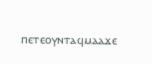ⲡⲉⲧⲉⲟⲩⲛⲧⲁϥⲙⲁⲁϫⲉ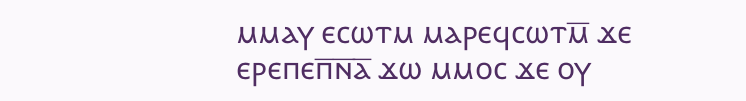ⲙⲙⲁⲩ ⲉⲥⲱⲧⲙ ⲙⲁⲣⲉϥⲥⲱⲧⲙ̅ ϫⲉ ⲉⲣⲉⲡⲉⲡ̅ⲛ̅ⲁ̅ ϫⲱ ⲙⲙⲟⲥ ϫⲉ ⲟⲩ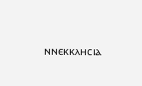ⲛⲛⲉⲕⲕⲗⲏⲥⲓⲁ